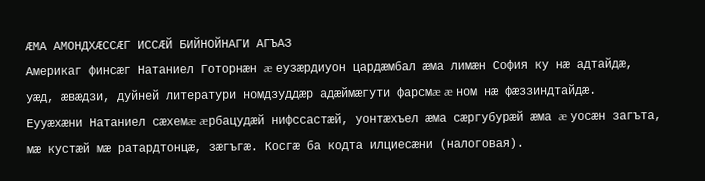ÆМА АМОНДХÆССÆГ ИССÆЙ БИЙНОЙНАГИ АГЪАЗ
Америкаг финсæг Натаниел Готорнæн æ еузæрдиуон цардæмбал æма лимæн София ку нæ адтайдæ, уæд, æвæдзи, дуйней литератури номдзуддæр адæймæгути фарсмæ æ ном нæ фæззиндтайдæ.
Еууæхæни Натаниел сæхемæ æрбацудæй нифссастæй, уонтæхъел æма сæргубурæй æма æ уосæн загъта, мæ кустæй мæ ратардтонцæ, зæгъгæ. Косгæ ба кодта илциесæни (налоговая).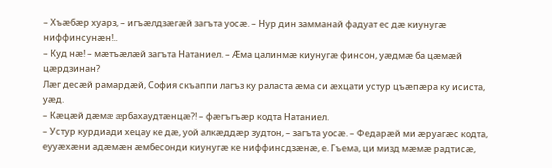– Хъæбæр хуарз, – игъæлдзæгæй загъта уосæ. – Нур дин замманай фадуат ес дæ киунугæ ниффинсунæн!..
– Куд нæ! – мæтъæлæй загъта Натаниел. – Æма цалинмæ киунугæ финсон, уæдмæ ба цæмæй цæрдзинан?
Лæг десæй рамардæй, София скъаппи лагъз ку раласта æма си æхцати устур цъæпæра ку исиста, уæд.
– Кæцæй дæмæ æрбахаудтæнцæ?! – фæгъгъæр кодта Натаниел.
– Устур курдиади хецау ке дæ, уой алкæддæр зудтон, – загъта уосæ. – Федарæй ми æруагæс кодта, еууæхæни адæмæн æмбесонди киунугæ ке ниффинсдзæнæ, е. Гъема, ци мизд мæмæ радтисæ,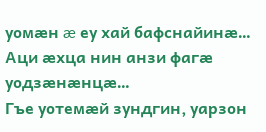уомæн æ еу хай бафснайинæ… Аци æхца нин анзи фагæ уодзæнæнцæ…
Гъе уотемæй зундгин, уарзон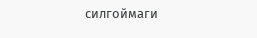силгоймаги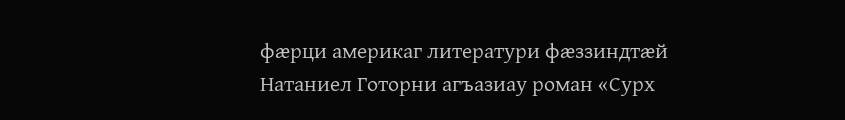фæрци америкаг литератури фæззиндтæй Натаниел Готорни агъазиау роман «Сурх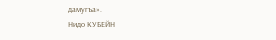дамугъа».
Нидо КУБЕЙН